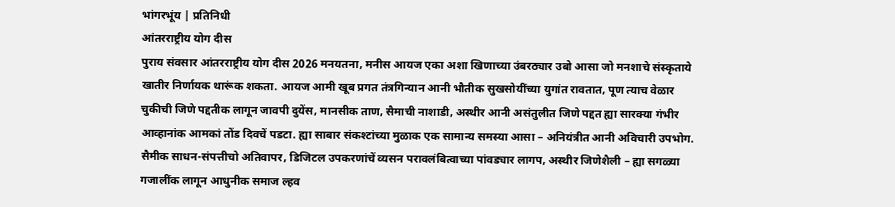भांगरभूंय | प्रतिनिधी
आंतरराष्ट्रीय योग दीस
पुराय संवसार आंतरराष्ट्रीय योग दीस 2026 मनयतना, मनीस आयज एका अशा खिणाच्या उंबरठ्यार उबो आसा जो मनशाचे संस्कृताये खातीर निर्णायक थारूंक शकता. आयज आमी खूब प्रगत तंत्रगिन्यान आनी भौतीक सुखसोयींच्या युगांत रावतात, पूण त्याच वेळार चुकीची जिणे पद्दतीक लागून जावपी दुयेंस, मानसीक ताण, सैमाची नाशाडी, अस्थीर आनी असंतुलीत जिणे पद्दत ह्या सारक्या गंभीर आव्हानांक आमकां तोंड दिवचें पडटा. ह्या साबार संकश्टांच्या मुळाक एक सामान्य समस्या आसा – अनियंत्रीत आनी अविचारी उपभोग.
सैमीक साधन-संपत्तीचो अतिवापर, डिजिटल उपकरणांचें व्यसन परावलंबित्वाच्या पांवड्यार लागप, अस्थीर जिणेशैली – ह्या सगळ्या गजालींक लागून आधुनीक समाज ल्हव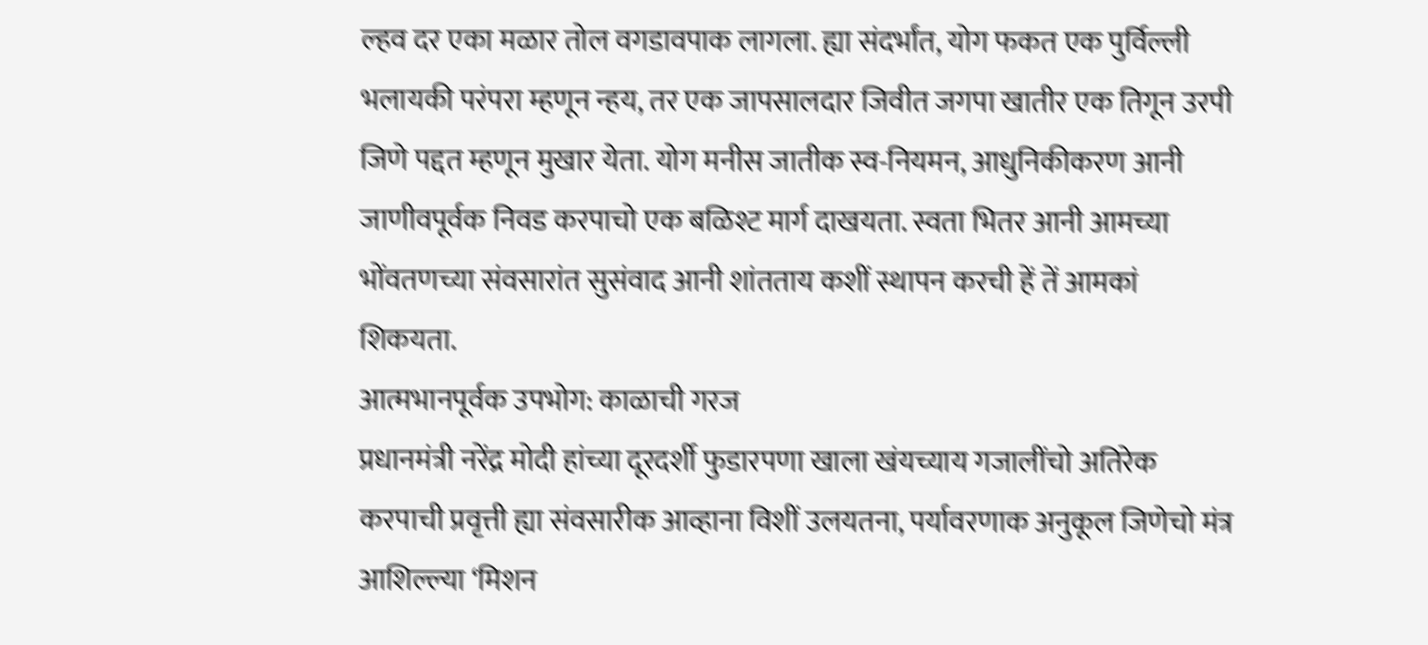ल्हव दर एका मळार तोल वगडावपाक लागला. ह्या संदर्भांत, योग फकत एक पुर्विल्ली भलायकी परंपरा म्हणून न्हय, तर एक जापसालदार जिवीत जगपा खातीर एक तिगून उरपी जिणे पद्दत म्हणून मुखार येता. योग मनीस जातीक स्व-नियमन, आधुनिकीकरण आनी जाणीवपूर्वक निवड करपाचो एक बळिश्ट मार्ग दाखयता. स्वता भितर आनी आमच्या भोंवतणच्या संवसारांत सुसंवाद आनी शांतताय कशीं स्थापन करची हें तें आमकां शिकयता.
आत्मभानपूर्वक उपभोग: काळाची गरज
प्रधानमंत्री नरेंद्र मोदी हांच्या दूरदर्शी फुडारपणा खाला खंयच्याय गजालींचो अतिरेक करपाची प्रवृत्ती ह्या संवसारीक आव्हाना विशीं उलयतना, पर्यावरणाक अनुकूल जिणेचो मंत्र आशिल्ल्या ‘मिशन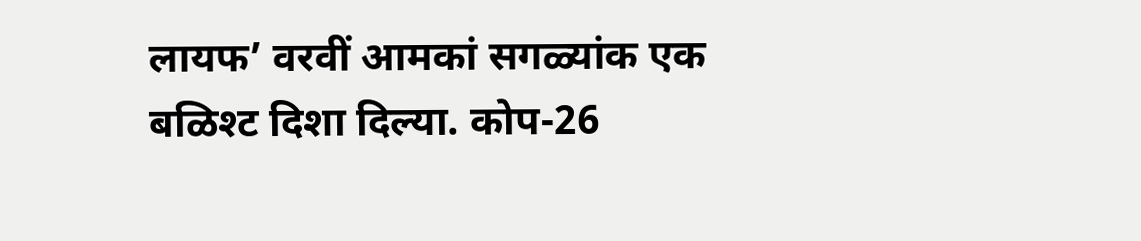लायफ’ वरवीं आमकां सगळ्यांक एक बळिश्ट दिशा दिल्या. कोप-26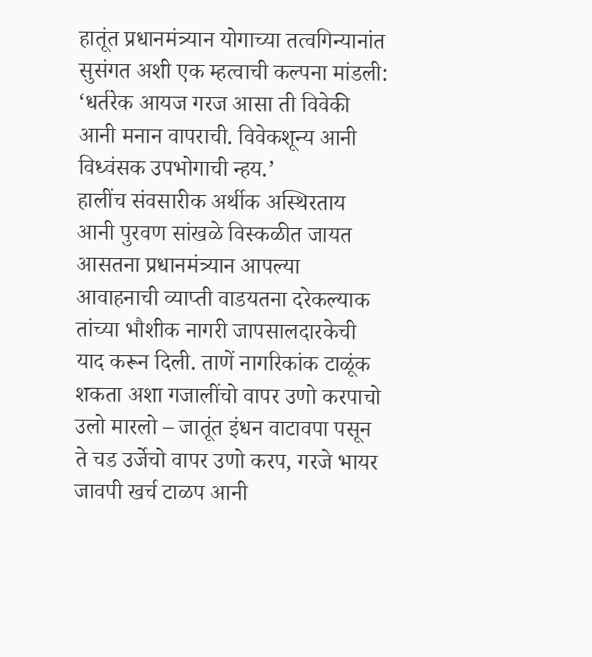हातूंत प्रधानमंत्र्यान योगाच्या तत्वगिन्यानांत सुसंगत अशी एक म्हत्वाची कल्पना मांडली: ‘धर्तरेक आयज गरज आसा ती विवेकी आनी मनान वापराची. विवेकशून्य आनी विध्वंसक उपभोगाची न्हय.’
हालींच संवसारीक अर्थीक अस्थिरताय आनी पुरवण सांखळे विस्कळीत जायत आसतना प्रधानमंत्र्यान आपल्या आवाहनाची व्याप्ती वाडयतना दरेकल्याक तांच्या भौशीक नागरी जापसालदारकेची याद करून दिली. ताणें नागरिकांक टाळूंक शकता अशा गजालींचो वापर उणो करपाचो उलो मारलो – जातूंत इंधन वाटावपा पसून ते चड उर्जेचो वापर उणो करप, गरजे भायर जावपी खर्च टाळप आनी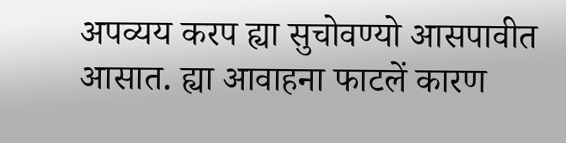अपव्यय करप ह्या सुचोवण्यो आसपावीत आसात. ह्या आवाहना फाटलें कारण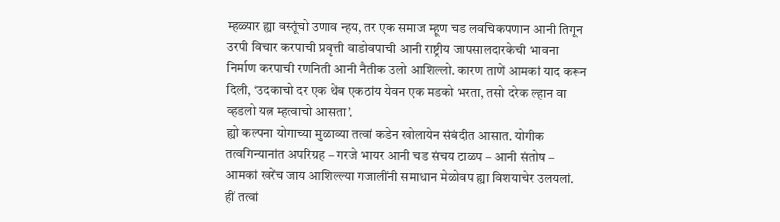म्हळ्यार ह्या वस्तूंचो उणाव न्हय, तर एक समाज म्हूण चड लवचिकपणान आनी तिगून उरपी विचार करपाची प्रवृत्ती वाडोवपाची आनी राष्ट्रीय जापसालदारकेची भावना निर्माण करपाची रणनिती आनी नैतीक उलो आशिल्लो. कारण ताणें आमकां याद करून दिली, ‘उदकाचो दर एक थेंब एकठांय येवन एक मडको भरता, तसो दरेक ल्हान वा व्हडलो यत्न म्हत्वाचो आसता’.
ह्यो कल्पना योगाच्या मुळाव्या तत्वां कडेन खोलायेन संबंदीत आसात. योगीक तत्वगिन्यानांत अपरिग्रह – गरजे भायर आनी चड संचय टाळप – आनी संतोष – आमकां खरेंच जाय आशिल्ल्या गजालींनी समाधान मेळोवप ह्या विशयाचेर उलयलां. हीं तत्वां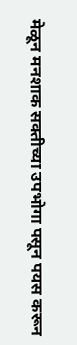मेळून मनशाक सक्तीच्या उपभोगा पसून पयस करून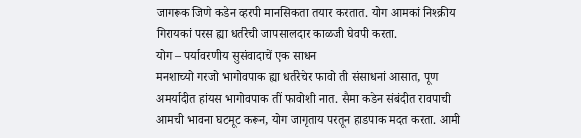जागरूक जिणे कडेन व्हरपी मानसिकता तयार करतात. योग आमकां निश्क्रीय गिरायकां परस ह्या धर्तरेची जापसालदार काळजी घेवपी करता.
योग – पर्यावरणीय सुसंवादाचें एक साधन
मनशाच्यो गरजो भागोवपाक ह्या धर्तरेचेर फावो ती संसाधनां आसात, पूण अमर्यादीत हांयस भागोवपाक तीं फावोशी नात. सैमा कडेन संबंदीत रावपाची आमची भावना घटमूट करून, योग जागृताय परतून हाडपाक मदत करता. आमी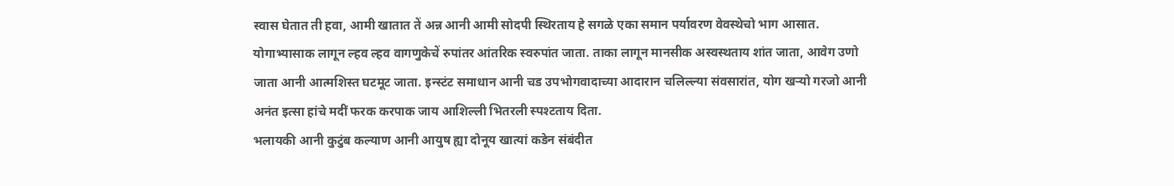स्वास घेतात ती हवा, आमी खातात तें अन्न आनी आमी सोदपी स्थिरताय हे सगळे एका समान पर्यावरण वेवस्थेचो भाग आसात.
योगाभ्यासाक लागून ल्हव ल्हव वागणुकेचें रुपांतर आंतरिक स्वरुपांत जाता. ताका लागून मानसीक अस्वस्थताय शांत जाता, आवेग उणो जाता आनी आत्मशिस्त घटमूट जाता. इन्स्टंट समाधान आनी चड उपभोगवादाच्या आदारान चलिल्ल्या संवसारांत, योग खऱ्यो गरजो आनी अनंत इत्सा हांचे मदीं फरक करपाक जाय आशिल्ली भितरली स्पश्टताय दिता.
भलायकी आनी कुटुंब कल्याण आनी आयुष ह्या दोनूय खात्यां कडेन संबंदीत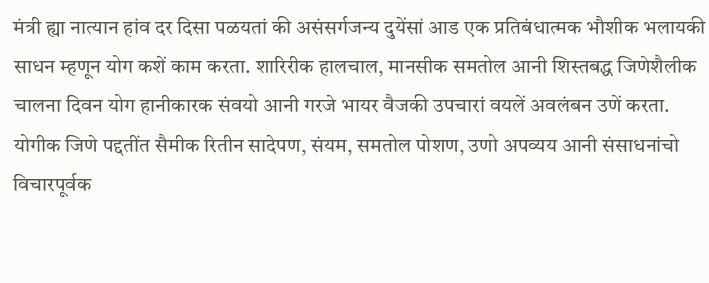मंत्री ह्या नात्यान हांव दर दिसा पळयतां की असंसर्गजन्य दुयेंसां आड एक प्रतिबंधात्मक भौशीक भलायकी साधन म्हणून योग कशें काम करता. शारिरीक हालचाल, मानसीक समतोल आनी शिस्तबद्ध जिणेशैलीक चालना दिवन योग हानीकारक संवयो आनी गरजे भायर वैजकी उपचारां वयलें अवलंबन उणें करता. योगीक जिणे पद्दतींत सैमीक रितीन सादेपण, संयम, समतोल पोशण, उणो अपव्यय आनी संसाधनांचो विचारपूर्वक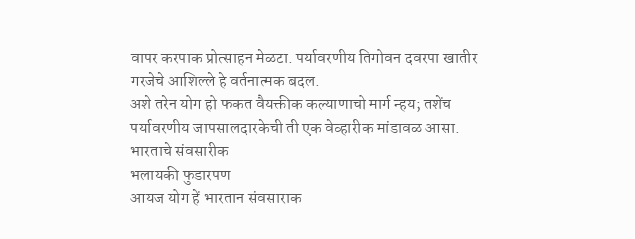वापर करपाक प्रोत्साहन मेळटा. पर्यावरणीय तिगोवन दवरपा खातीर गरजेचे आशिल्ले हे वर्तनात्मक बदल.
अशे तरेन योग हो फकत वैयक्तीक कल्याणाचो मार्ग न्हय; तशेंच पर्यावरणीय जापसालदारकेची ती एक वेव्हारीक मांडावळ आसा.
भारताचे संवसारीक
भलायकी फुडारपण
आयज योग हें भारतान संवसाराक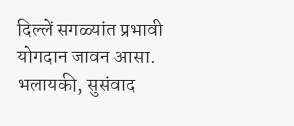दिल्लें सगळ्यांत प्रभावी योगदान जावन आसा. भलायकी, सुसंवाद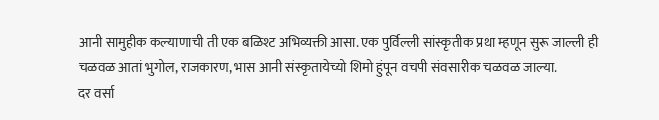आनी सामुहीक कल्याणाची ती एक बळिश्ट अभिव्यक्ती आसा. एक पुर्विल्ली सांस्कृतीक प्रथा म्हणून सुरू जाल्ली ही चळवळ आतां भुगोल, राजकारण, भास आनी संस्कृतायेच्यो शिमो हुंपून वचपी संवसारीक चळवळ जाल्या.
दर वर्सा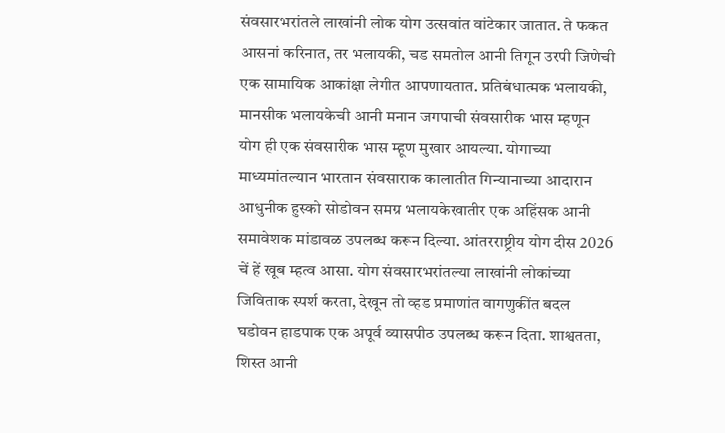संवसारभरांतले लाखांनी लोक योग उत्सवांत वांटेकार जातात. ते फकत आसनां करिनात, तर भलायकी, चड समतोल आनी तिगून उरपी जिणेची एक सामायिक आकांक्षा लेगीत आपणायतात. प्रतिबंधात्मक भलायकी, मानसीक भलायकेची आनी मनान जगपाची संवसारीक भास म्हणून योग ही एक संवसारीक भास म्हूण मुखार आयल्या. योगाच्या माध्यमांतल्यान भारतान संवसाराक कालातीत गिन्यानाच्या आदारान आधुनीक हुस्को सोडोवन समग्र भलायकेखातीर एक अहिंसक आनी समावेशक मांडावळ उपलब्ध करून दिल्या. आंतरराष्ट्रीय योग दीस 2026 चें हें खूब म्हत्व आसा. योग संवसारभरांतल्या लाखांनी लोकांच्या जिविताक स्पर्श करता, देखून तो व्हड प्रमाणांत वागणुकींत बदल घडोवन हाडपाक एक अपूर्व व्यासपीठ उपलब्ध करून दिता. शाश्वतता, शिस्त आनी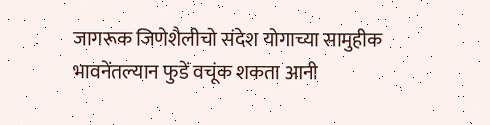जागरूक जिणेशैलीचो संदेश योगाच्या सामुहीक भावनेंतल्यान फुडें वचूंक शकता आनी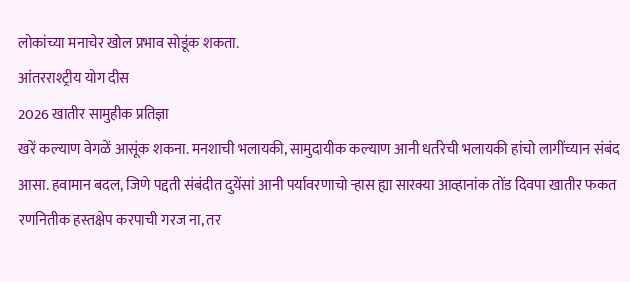लोकांच्या मनाचेर खोल प्रभाव सोडूंक शकता.
आंतरराश्ट्रीय योग दीस
2026 खातीर सामुहीक प्रतिज्ञा
खरें कल्याण वेगळें आसूंक शकना. मनशाची भलायकी, सामुदायीक कल्याण आनी धर्तरेची भलायकी हांचो लागींच्यान संबंद आसा. हवामान बदल, जिणे पद्दती संबंदीत दुयेंसां आनी पर्यावरणाचो ऱ्हास ह्या सारक्या आव्हानांक तोंड दिवपा खातीर फकत रणनितीक हस्तक्षेप करपाची गरज ना, तर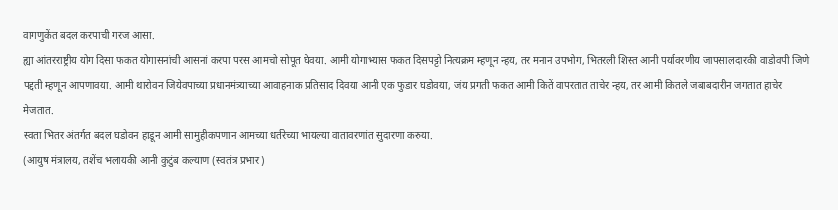वागणुकेंत बदल करपाची गरज आसा.
ह्या आंतरराष्ट्रीय योग दिसा फकत योगासनांची आसनां करपा परस आमचो सोपूत घेवया. आमी योगाभ्यास फकत दिसपट्टो नित्यक्रम म्हणून न्हय, तर मनान उपभोग, भितरली शिस्त आनी पर्यावरणीय जापसालदारकी वाडोवपी जिणे पद्दती म्हणून आपणावया. आमी थारोवन जियेवपाच्या प्रधानमंत्र्याच्या आवाहनाक प्रतिसाद दिवया आनी एक फुडार घडोवया, जंय प्रगती फकत आमी कितें वापरतात ताचेर न्हय, तर आमी कितले जबाबदारीन जगतात हाचेर मेजतात.
स्वता भितर अंतर्गत बदल घडोवन हाडून आमी सामुहीकपणान आमच्या धर्तरेच्या भायल्या वातावरणांत सुदारणा करुया.
(आयुष मंत्रालय, तशेंच भलायकी आनी कुटुंब कल्याण (स्वतंत्र प्रभार)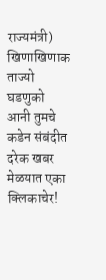राज्यमंत्री)
खिणाखिणाक ताज्यो घडणुको आनी तुमचे कडेन संबंदीत दरेक खबर मेळयात एका क्लिकाचेर!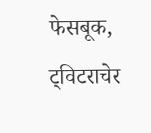फेसबूक, ट्विटराचेर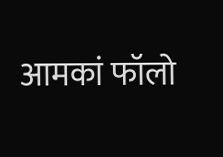आमकां फॉलो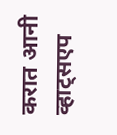करात आनी व्हाट्सएप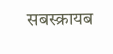सबस्क्रायब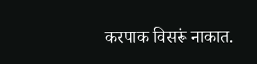करपाक विसरूं नाकात.